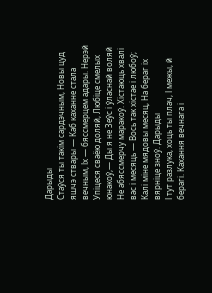Дарыды
Стаўся ты такім сардэчным, Новы цуд яшчэ ствары — Каб каханне стала вечным, Іх — бяссмерцем адары. Нерэй
Упіцеся сваёю доляй, Любіце смелых юнакоў,— Ды я не Зеўс і ўласнай воляй Не абяссмерчу маракоў. Хістаюць хвалі вас і месяць — Вось так хістае і любоў; Калі міне мядовы месяц, На бераг іх вярніце зноў. Дарыды
І тут разлука, хоць ты плач, І межы, й берагі. Кахання вечнага і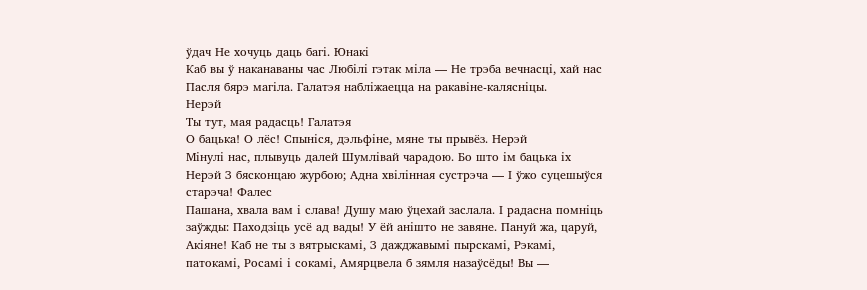ўдач Не хочуць даць багі. Юнакі
Каб вы ў наканаваны час Любілі гэтак міла — Не трэба вечнасці, хай нас Пасля бярэ магіла. Галатэя набліжаецца на ракавіне-калясніцы.
Нерэй
Ты тут, мая радасць! Галатэя
О бацька! О лёс! Спыніся, дэльфіне, мяне ты прывёз. Нерэй
Мінулі нас, плывуць далей Шумлівай чарадою. Бо што ім бацька іх Нерэй З бясконцаю журбою; Адна хвілінная сустрэча — І ўжо суцешыўся старэча! Фалес
Пашана, хвала вам і слава! Душу маю ўцехай заслала. І радасна помніць заўжды: Паходзіць усё ад вады! У ёй анішто не завяне. Пануй жа, царуй, Акіяне! Каб не ты з вятрыскамі, З дажджавымі пырскамі, Рэкамі, патокамі, Росамі і сокамі, Амярцвела б зямля назаўсёды! Вы —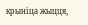крыніца жыцця,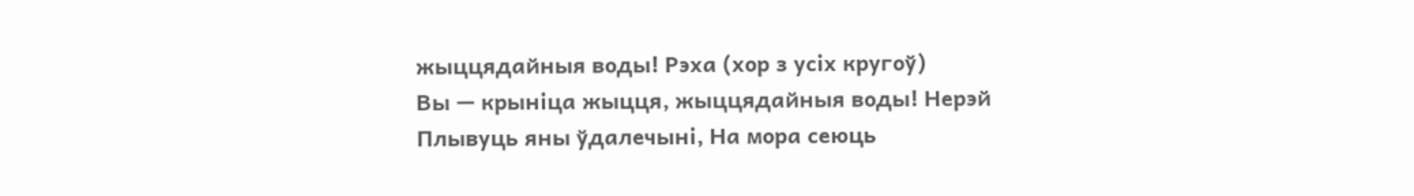жыццядайныя воды! Рэха (хор з усіх кругоў)
Вы — крыніца жыцця, жыццядайныя воды! Нерэй
Плывуць яны ўдалечыні, На мора сеюць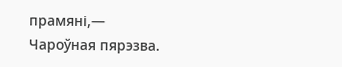прамяні,— Чароўная пярэзва.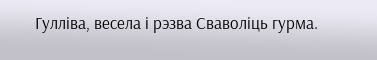Гулліва, весела і рэзва Сваволіць гурма.